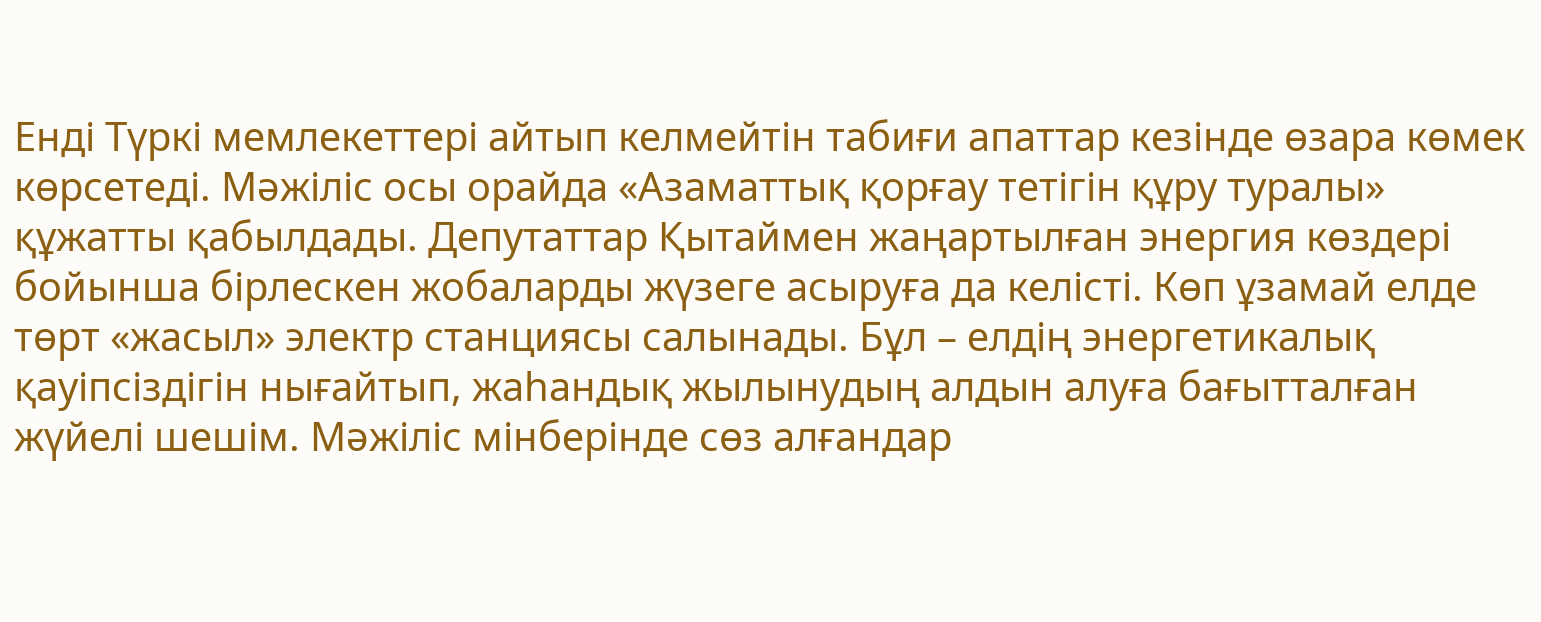Енді Түркі мемлекеттері айтып келмейтін табиғи апаттар кезінде өзара көмек көрсетеді. Мәжіліс осы орайда «Азаматтық қорғау тетігін құру туралы» құжатты қабылдады. Депутаттар Қытаймен жаңартылған энергия көздері бойынша бірлескен жобаларды жүзеге асыруға да келісті. Көп ұзамай елде төрт «жасыл» электр станциясы салынады. Бұл – елдің энергетикалық қауіпсіздігін нығайтып, жаһандық жылынудың алдын алуға бағытталған жүйелі шешім. Мәжіліс мінберінде сөз алғандар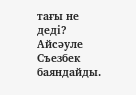тағы не деді? Айсәуле Съезбек баяндайды.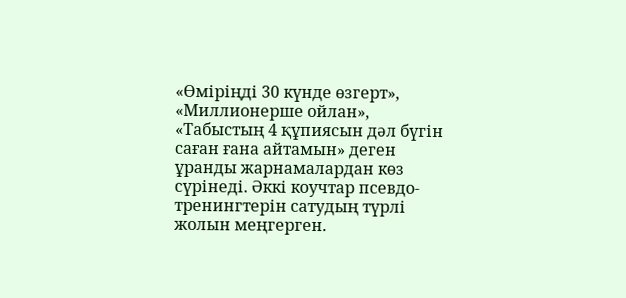«Өміріңді 30 күнде өзгерт», «Миллионерше ойлан», «Табыстың 4 құпиясын дәл бүгін саған ғана айтамын» деген ұранды жарнамалардан көз сүрінеді. Әккі коучтар псевдо-тренингтерін сатудың түрлі жолын меңгерген.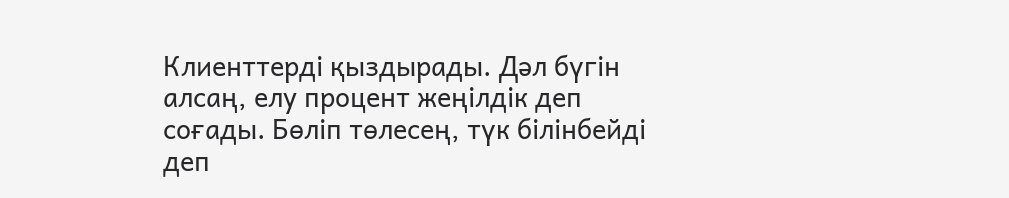Клиенттерді қыздырады. Дәл бүгін алсаң, елу процент жеңілдік деп соғады. Бөліп төлесең, түк білінбейді деп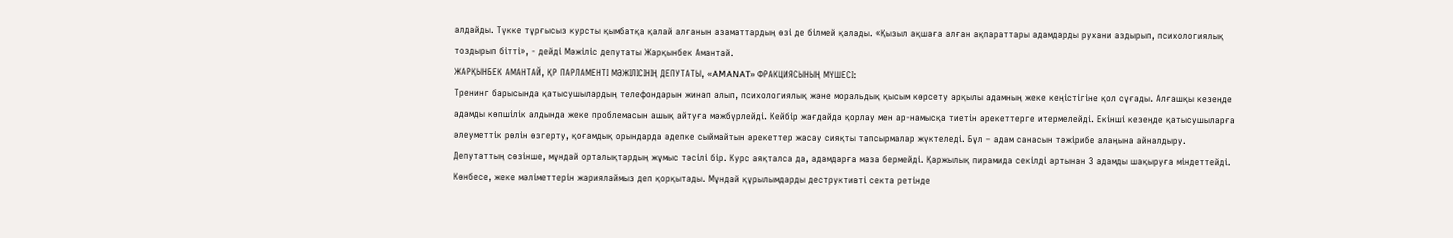алдайды. Түкке тұрғысыз курсты қымбатқа қалай алғанын азаматтардың өзі де білмей қалады. «Қызыл ақшаға алған ақпараттары адамдарды рухани аздырып, психологиялық тоздырып бітті», - дейді Мәжіліс депутаты Жарқынбек Амантай.
ЖАРҚЫНБЕК АМАНТАЙ, ҚР ПАРЛАМЕНТІ МӘЖІЛІСІНІҢ ДЕПУТАТЫ, «AMANAT» ФРАКЦИЯСЫНЫҢ МҮШЕСІ:
Тренинг барысында қатысушылардың телефондарын жинап алып, психологиялық және моральдық қысым көрсету арқылы адамның жеке кеңістігіне қол сұғады. Алғашқы кезеңде адамды көпшілік алдында жеке проблемасын ашық айтуға мәжбүрлейді. Кейбір жағдайда қорлау мен ар-намысқа тиетін әрекеттерге итермелейді. Екінші кезеңде қатысушыларға әлеуметтік рөлін өзгерту, қоғамдық орындарда әдепке сыймайтын әрекеттер жасау сияқты тапсырмалар жүктеледі. Бұл – адам санасын тәжірибе алаңына айналдыру.
Депутаттың сөзінше, мұндай орталықтардың жұмыс тәсілі бір. Курс аяқталса да, адамдарға маза бермейді. Қаржылық пирамида секілді артынан 3 адамды шақыруға міндеттейді. Көнбесе, жеке мәліметтерін жариялаймыз деп қорқытады. Мұндай құрылымдарды деструктивті секта ретінде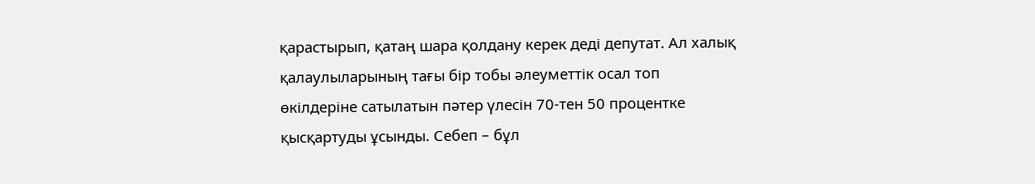қарастырып, қатаң шара қолдану керек деді депутат. Ал халық қалаулыларының тағы бір тобы әлеуметтік осал топ өкілдеріне сатылатын пәтер үлесін 70-тен 50 процентке қысқартуды ұсынды. Себеп – бұл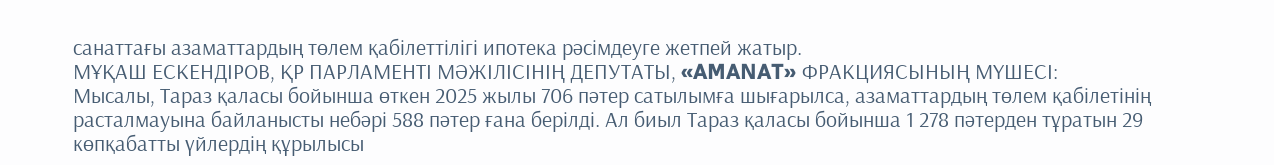санаттағы азаматтардың төлем қабілеттілігі ипотека рәсімдеуге жетпей жатыр.
МҰҚАШ ЕСКЕНДІРОВ, ҚР ПАРЛАМЕНТІ МӘЖІЛІСІНІҢ ДЕПУТАТЫ, «AMANAT» ФРАКЦИЯСЫНЫҢ МҮШЕСІ:
Мысалы, Тараз қаласы бойынша өткен 2025 жылы 706 пәтер сатылымға шығарылса, азаматтардың төлем қабілетінің расталмауына байланысты небәрі 588 пәтер ғана берілді. Ал биыл Тараз қаласы бойынша 1 278 пәтерден тұратын 29 көпқабатты үйлердің құрылысы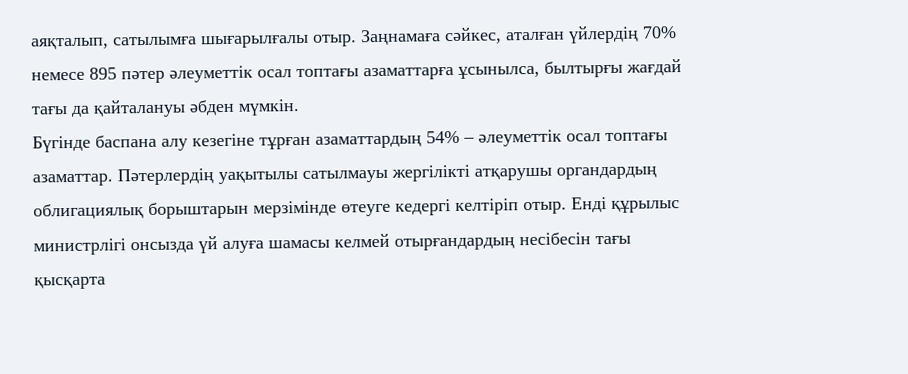аяқталып, сатылымға шығарылғалы отыр. Заңнамаға сәйкес, аталған үйлердің 70% немесе 895 пәтер әлеуметтік осал топтағы азаматтарға ұсынылса, былтырғы жағдай тағы да қайталануы әбден мүмкін.
Бүгінде баспана алу кезегіне тұрған азаматтардың 54% – әлеуметтік осал топтағы азаматтар. Пәтерлердің уақытылы сатылмауы жергілікті атқарушы органдардың облигациялық борыштарын мерзімінде өтеуге кедергі келтіріп отыр. Енді құрылыс министрлігі онсызда үй алуға шамасы келмей отырғандардың несібесін тағы қысқарта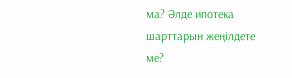ма? Әлде ипотека шарттарын жеңілдете ме?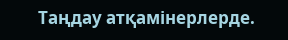Таңдау атқамінерлерде.